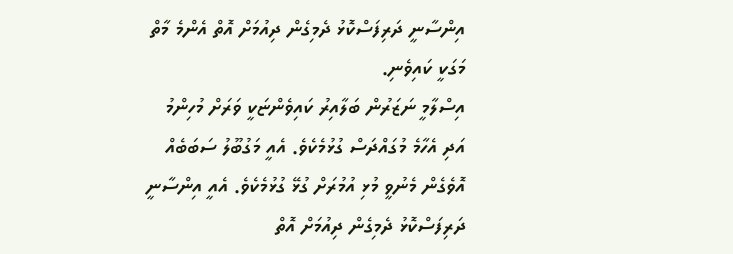އިންސާނީ ދަރިފަސްކޮޅު ދެމިގެން ދިއުމަށް އޮތް އެންމެ މާތް މަގަކީ ކައިވެނި.
އިސްލާމީ ނަޒަރުން ބަލާއިރު ކައިވެންޏަކީ ވަރަށް މުހިންމު އަދި އެހާމެ މުގައްދަސް ގުޅުމެކެވެ. އެއީ މަގުބޫލު ސަބަބެއް އޮވެގެން މެނުވީ މުޅި އުމުރަށް ގުޅޭ ގުޅުމެކެވެ. އެއީ އިންސާނީ ދަރިފަސްކޮޅު ދެމިގެން ދިއުމަށް އޮތް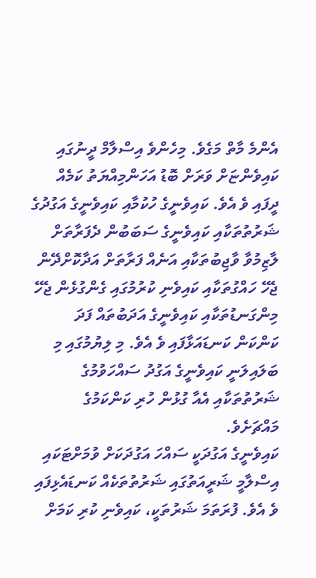އެންމެ މާތް މަގެވެ. މިހެންވެ އިސްލާމް ދީނުގައި ކައިވެންޏަށް ވަރަށް ބޮޑު އަހަންމިއްޔަތު ކަމެއް ދީފައި ވެ އެވެ. ކައިވެނީގެ ހުކުމާއި ކައިވެނީގެ އަގުދުގެ ޝަރުތުތަކާއި ކައިވެނީގެ ސަބަބުން ދެފަރާތަށް ލާޒިމުވާ ވާޖިބުތަކާއި އަނެއް ފަރާތަށް އަދާކޮށްދޭން ޖެހޭ ހައްގުތަކާއި ކައިވެނި ކުރުމުގައި ގެންގުޅެން ޖެހޭ މިންގަނޑުތަކާއި ކައިވެނީގެ އަދަބުތައް ފަދަ ކަންކަން ކަނޑައަޅާފައި ވެ އެވެ. މި ލިޔުމުގައި މި ބަލައިލަނީ ކައިވެނީގެ އަގުދު ސައްހަވުމުގެ ޝަރުތުތަކާއި އެއާ ގުޅުން ހުރި ކަންކަމުގެ މައްޗަށެވެ.
ކައިވެނީގެ އަގުދަކީ ސައްހަ އަގުދަކަށް ވުމަށްޓަކައި އިސްލާމީ ޝަރީއަތުގައި ޝަރުތުތަކެއް ކަނޑައެޅިފައި ވެ އެވެ. ފުރަތަމަ ޝަރުތަކީ، ކައިވެނި ކުރި ކަމަށް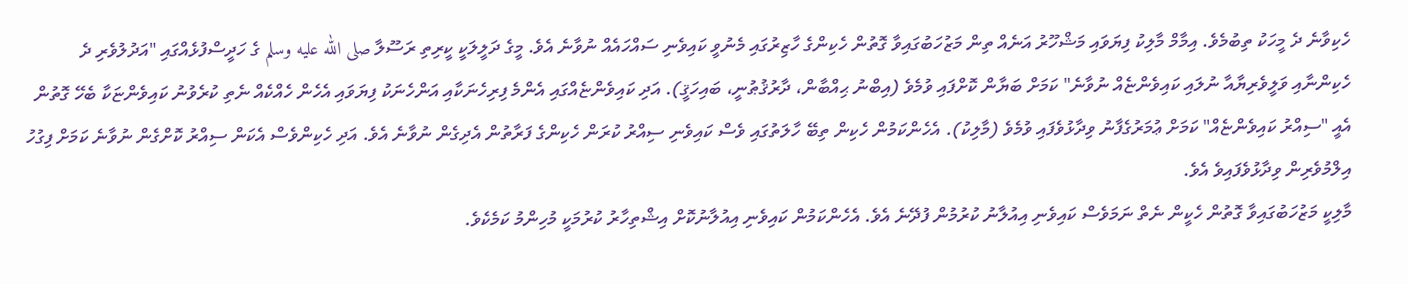ހެކިވާނެ ދެ މީހަކު ތިބުމެވެ. އިމާމް މާލިކު ފިޔަވައި މަޝްހޫރު އަނެއް ތިން މަޒުހަބުގައިވާ ގޮތުން ހެކިންގެ ހާޒިރުގައި މެނުވީ ކައިވެނި ސައްހައެއް ނުވާނެ އެވެ. މީގެ ދަލީލަކީ ކީރިތި ރަސޫލާ صلى الله عليه وسلم ގެ ހަދީސްފުޅެއްގައި "އަދުލުވެރި ދެ ހެކިންނާއި ވަލީވެރިޔާއާ ނުލައި ކައިވެންޏެއް ނުވާނެ" ކަމަށް ބަޔާން ކޮށްފައި ވުމެވެ (އިބްނު ޙިއްބާން، ދާރުޤުޠުނީ، ބައިހަޤީ). އަދި ކައިވެންޏެއްގައި އެންމެ ފިރިހެނަކާއި އަންހެނަކު ފިޔަވައި އެހެން ހެއްކެއް ނެތި ކުރެވުނު ކައިވެންޏަކާ ބެހޭ ގޮތުން އެއީ "ސިއްރު ކައިވެންޏެއް" ކަމަށް ޢުމަރުގެފާނު ވިދާޅުވެފައި ވުމެވެ (މާލިކު). އެހެންކަމުން ހެކިން ތިބޭ ހާލަތުގައި ވެސް ކައިވެނި ސިއްރު ކުރަން ހެކިންގެ ފަރާތުން އެދިގެން ނުވާނެ އެވެ. އަދި ހެކިންވެސް އެކަން ސިއްރު ކޮށްގެން ނުވާނެ ކަމަށް ފިގުހު އިލްމުވެރިން ވިދާޅުވެފައިވެ އެވެ.
މާލިކީ މަޒުހަބުގައިވާ ގޮތުން ހެކީން ނެތް ނަމަވެސް ކައިވެނި އިއުލާނު ކުރުމުން ފުދޭނެ އެވެ. އެހެންކަމުން ކައިވެނި އިއުލާނުކޮށް އިޝްތިހާރު ކުރުމަކީ މުހިންމު ކަމެކެވެ.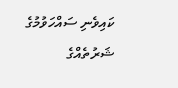ކައިވެނި ސައްހަވުމުގެ ޝަރުތެއްގެ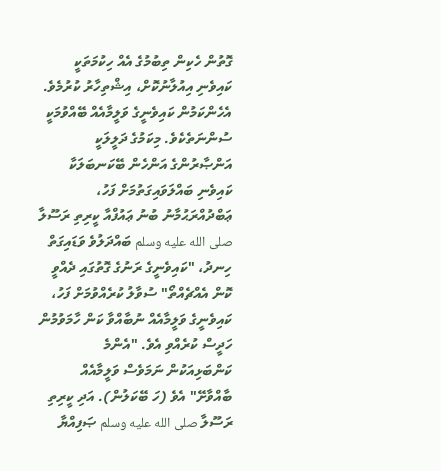ގޮތުން ހެކިން ތިބުމުގެ އެއް ހިކުމަތަކީ ކައިވެނި އިއުލާނުކޮށް، އިޝްތިހާރު ކުރުމެވެ. އެހެންކަމުން ކައިވެނީގެ ވަލީމާއެއް ބޭއްވުމަކީ ސުންނަތެކެވެ. މިކަމުގެ ދަލީލަކީ އަންޞާރުންގެ އަންހެން ބޭކަނބަލަކާ ކައިވެނި ބައްލަވައިގަތުމަށް ފަހު، ޢަބްދުއްރަޙުމާނު ބުނު ޢައުފްއާ ކީރިތި ރަސޫލާ صلى الله عليه وسلم ބައްދަލުވެ ވަޑައިގަތް ހިނދު، "ކައިވެނީގެ ރަނުގެ ގޮތުގައި ދެއްވީ ކޮން އެއްޗެއްތޯ" ސުވާލު ކުރެއްވުމަށް ފަހު، ކައިވެނީގެ ވަލީމާއެއް ނުބާއްވާ ކަން ހާމަވުމުން ހަދީސް ކުރެއްވި އެވެ. "އެންމެ ކަންބަޅިއަކުން ނަމަވެސް ވަލީމާއެއް ބާއްވާށޭ" އެވެ (ހަ ބޭކަލުން). އަދި ކީރިތި ރަސޫލާ صلى الله عليه وسلم ޞަފިއްޔާ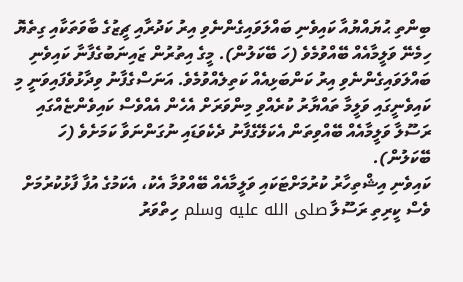ބިންތި ޙުޔައްޔުއާ ކައިވެނި ބައްލަވައިގެންނެވި އިރު ކަދުރާއި ޗީޒުގެ ބާވަތަކާއި ގިތެޔޮ ހިމެނޭ ވަލީމާއެއް ބޭއްވުމެވެ (ހަ ބޭކަލުން). މީގެ އިތުރުން ޒައިނަބުގެފާނާ ކައިވެނި ބައްލަވައިގެންނެވި އިރު ކަންބަޅިއެއް ކަތިލެއްވުމެވެ. އަނަސްގެފާނު ވިދާޅުވެފައިވަނީ މި ކައިވެނީގައި ވަލީމާ ތައްޔާރު ކުރެއްވި މިންވަރަށް އެހެން އެއްވެސް ކައިވެންޏެއްގައި ރަސޫލާ ވަލީމާއެއް ބޭއްވިތަން އެކަލޭގެފާނު ދެކެވަޑައި ނުގަންނަވާ ކަމަށެވެ (ހަ ބޭކަލުން).
ކައިވެނި އިޝްތިހާރު ކުރުމަށްޓަކައި ވަލީމާއެއް ބޭއްވުމާ އެކު، އެކަމުގެ އުފާ ފާޅުކުރުމަށް ވެސް ކީރިތި ރަސޫލާ صلى الله عليه وسلم ހިތްވަރު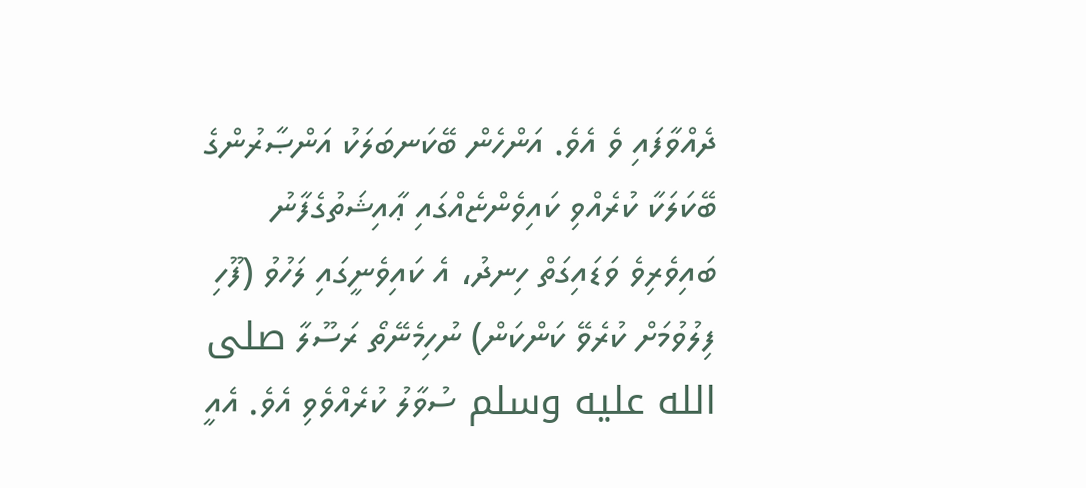ދެއްވާފައި ވެ އެވެ. އަންހެން ބޭކަނބަލަކު އަންޞާރުންގެ ބޭކަލަކާ ކުރެއްވި ކައިވެންޏެއްގައި ޢާއިޝަތުގެފާނު ބައިވެރިވެ ވަޑައިގަތް ހިނދު، އެ ކައިވެނީގައި ލަހުވު (ފޫހި ފިލުވުމަށް ކުރެވޭ ކަންކަން) ނުހިމެނޭތޯ ރަސޫލާ صلى الله عليه وسلم ސުވާލު ކުރެއްވެވި އެވެ. އެއީ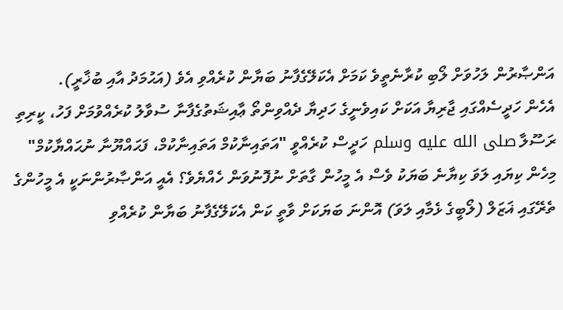އަންޞާރުން ލަހުވަށް ލޯބި ކުރާނެތީވެ ކަމަށް އެކަލޭގެފާނު ބަޔާން ކުރެއްވި އެވެ (އަޙުމަދު އާއި ބުޚާރީ).
އެހެން ހަދީސެއްގައި ޖާރިޔާ އަކަށް ކައިވެނީގެ ހަދިޔާ ދެއްވިންތޯ ޢާއިޝަތުގެފާނާ ސުވާލު ކުރެއްވުމަށް ފަހު، ކީރިތި ރަސޫލާ صلى الله عليه وسلم ހަދީސް ކުރެއްވީ "އަތައިނާކުމް އަތައިނާކުމް، ފަޙައްޔޫނާ ނުޙައްޔާކުމް" މިހެން ކިޔައި ލަވަ ކިޔާނެ ބަޔަކު ވެސް އެ މީހުން ގާތަށް ނުފޮނުވަން ހެއްޔެވެ؟ އެއީ އަންޞާރުންނަކީ އެ މީހުންގެ ތެރޭގައި ޣަޒަލް (ލޯބީގެ ޅެމާއި ލަވަ) އޮންނަ ބަޔަކަށް ވާތީ ކަން އެކަލޭގެފާނު ބަޔާން ކުރެއްވި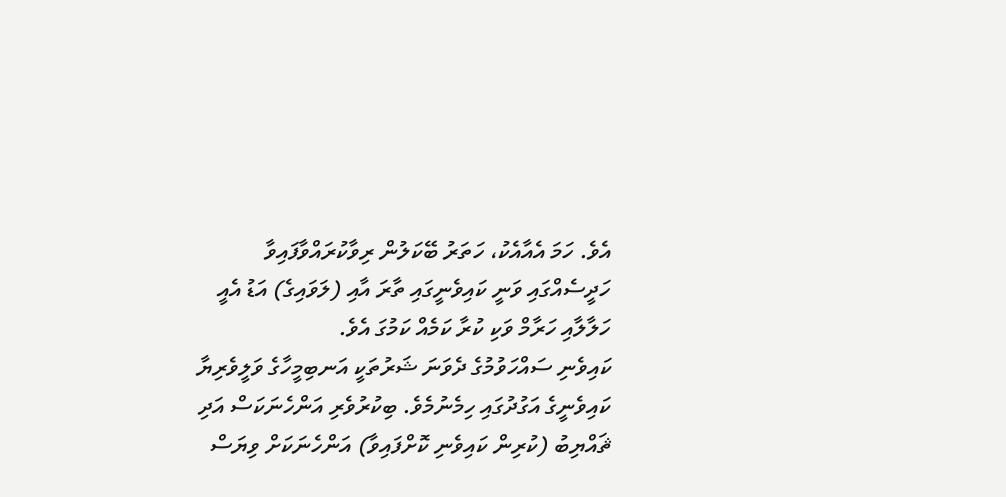އެވެ. ހަމަ އެއާއެކު، ހަތަރު ބޭކަލުން ރިވާކުރައްވާފައިވާ ހަދީސެއްގައި ވަނީ ކައިވެނީގައި ތާރަ އާއި (ލަވައިގެ) އަޑު އެއީ ހަލާލާއި ހަރާމް ވަކި ކުރާ ކަމެއް ކަމުގަ އެވެ.
ކައިވެނި ސައްހަވުމުގެ ދެވަނަ ޝަރުތަކީ އަނބިމީހާގެ ވަލީވެރިޔާ ކައިވެނީގެ އަގުދުގައި ހިމެނުމެވެ. ބިކުރުވެރި އަންހެނަކަސް އަދި ޘައްޔިބު (ކުރިން ކައިވެނި ކޮށްފައިވާ) އަންހެނަކަށް ވިޔަސް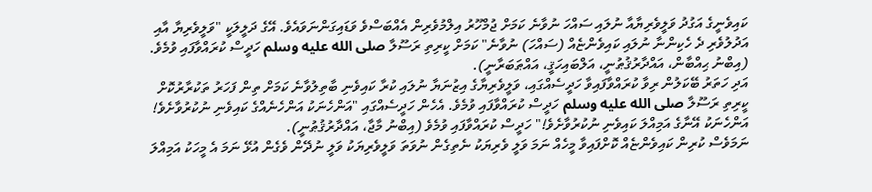ކައިވެނީގެ އަގުދު ވަލީވެރިޔާއާ ނުލައި ސައްހަ ނުވާނެ ކަމަށް ޖުމްހޫރު އިލްމުވެރިން އެއްބަސްވެ ވަޑައިގަންނަވައެވެ. އޭގެ ދަލީލަކީ "ވަލީވެރިޔާ އާއި އަދުލުވެރި ދެ ހެކިންނާ ނުލައި ކައިވެންޏެއް (ސައްހަ) ނުވާނެ" ކަމަށް ކީރިތި ރަސޫލާ صلى الله عليه وسلم ހަދީސް ކުރައްވާފައި ވުމެވެ. (އިބްނު ޙިއްބާން، އައްދާރުޤުޠުނީ، އަލްބައިހަޤީ، އައްޠަބަރާނީ).
އަދި ހަތަރު ބޭކަލުން ރިވާ ކުރައްވާފައިވާ ހަދީސެއްގައި، ވަލީވެރިޔާގެ އިޒުނަޔާ ނުލައި ކުރާ ކައިވެނި ބާތިލުވާނެ ކަމަށް ތިން ފަހަރު ތަކުރާރުކޮށް ކީރިތި ރަސޫލާ صلى الله عليه وسلم ހަދީސް ކުރައްވާފައި ވުމެވެ. އެހެން ހަދީސެއްގައި "އަންހެނަކު އަންހެނެއްގެ ކައިވެނި ނުކުރުވާށެވެ! އަންހެނަކު އޭނާގެ އަމިއްލަ ކައިވެނި ނުކުރުވާށެވެ!" ހަދީސް ކުރައްވާފައި ވުމެވެ (އިބްނު މާޖާ، އައްދާރުޤުޠުނީ).
ނަމަވެސް ކުރިން ކައިވެންޏެއް ކޮށްފައިވާ މީހެއް ނަމަ ވަލީ ވެރިޔަކު ނެތިގެން ނުވަތަ ވަލީވެރިޔަކު ވަލީ ނުދޭން ވެގެން އުޅޭ ނަމަ އެ މީހަކު އަމިއްލަ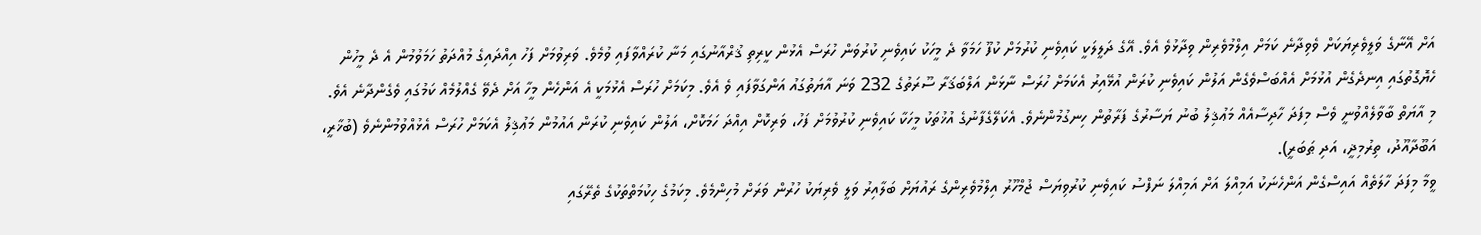އަށް އޭނާގެ ވަލީވެރިޔަކަށް ވެވިދާނެ ކަމަށް އިލްމުވެރިން ވިދާޅުވެ އެވެ. އޭގެ ދަލީލަކީ ކައިވެނި ކުރުމަށް ކުފޫ ހަމަވާ ދެ މީހަކު ކައިވެނި ކުރުވަން ހުރަސް އެޅުން ކީރިތި ޤުރްއާނުގައި މަނާ ކުރައްވާފައި ވުމެވެ. ވަރިވުމަށް ފަހު އިއްދައިގެ މުއްދަތު ހަމަވުމުން އެ ދެ މީހުން ހެޔޮގޮތުގައި އިނދެގެން އުޅުމަށް އެއްބަސްވެގެން އަލުން ކައިވެނި ކުރަން އުޅޭއިރު އެކަމަށް ހުރަސް ނާޅަން އަލްބަޤަރާ ސޫރަތުގެ 232 ވަނަ އާޔަތުގައު އަންގަވާފައި ވެ އެވެ. މިކަމަށް ހުރަސް އެޅުމަކީ އެ އަންހެން މީހާ އަށް ދެވޭ ގެއްލުމެއް ކަމުގައި ވެގެންދާނެ އެވެ. މި އާޔަތް ބާވާލެއްވުނީ ވެސް މިފަދަ ހާދިސާއެއް މަޢުޤިލު ބުނު ޔަސާރުގެ ފަރާތުން ހިނގުމުންނެވެ. އެކަލޭގެފާނުގެ އުޚުތަކު މީހަކާ ކައިވެނި ކުރުވުމަށް ފަހު، ވަރިކޮށް އިއްދަ ހަމަކޮށް، އަލުން ކައިވެނި ކުރަން އައުމުން މަޢުޤިލު އެކަމަށް ހުރަސް އެޅުއްވުމުންނެވެ (ބުޚާރީ، އަބޫދާއޫދު، ތިރުމިޛީ، އަދި ޠަބަރީ).
ވީމާ މިފަދަ ހާލަތެއް އައިސްގެން އަންހެނަކު އަމިއްލަ އަށް އަމިއްލަ ނަފްސު ކައިވެނި ކުރުވިޔަސް ޖުމްހޫރު އިލްމުވެރިންގެ ރައުޔަށް ބަލާއިރު ވަލީ ވެރިޔަކު ހުރުން ވަރަށް މުހިންމެވެ. މިކަމުގެ ހިކުމަތްތަކުގެ ތެރޭގައި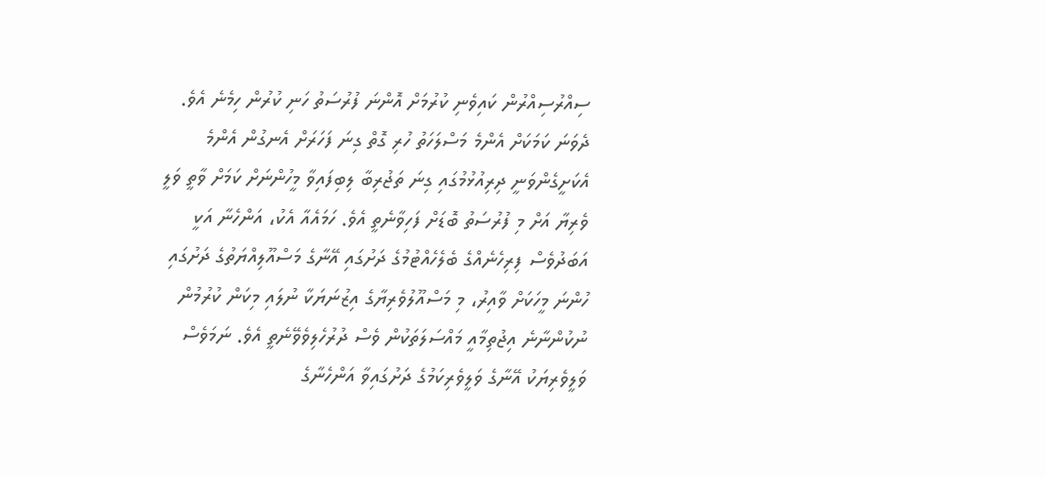ސިއްރުސިއްރުން ކައިވެނި ކުރުމަށް އޮންނަ ފުރުސަތު ހަނި ކުރުން ހިމެނެ އެވެ. ދެވަނަ ކަމަކަށް އެންމެ މަސްލަހަތު ހުރި ގޮތް ގިނަ ފަހަރަށް އެނގުން އެންމެ އެކަށީގެންވަނީ ދިރިއުޅުމުގައި ގިނަ ތަޖުރިބާ ލިބިފައިވާ މީހުންނަށް ކަމަށް ވާތީ ވަލީ ވެރިޔާ އަށް މި ފުރުސަތު ބޮޑަށް ފަހިވާނެތީ އެވެ. ހަމައެއާ އެކު، އަންހެނާ އަކީ އަބަދުވެސް ފިރިހެނެއްގެ ބެލެހެއްޓުމުގެ ދަށުގައި އޭނާގެ މަސްއޫލިއްޔަތުގެ ދަށުގައި ހުންނަ މީހަކަށް ވާއިރު، މި މަސްއޫލުވެރިޔާގެ އިޒުނަޔަކާ ނުލައި މިކަން ކުރުމުން ނުކުންނާނެ އިޖުތިމާއީ މައްސަލަތަކުން ވެސް ދުރުހެލިވެވޭނެތީ އެވެ. ނަމަވެސް ވަލީވެރިޔަކު އޭނާގެ ވަލީވެރިކަމުގެ ދަށުގައިވާ އަންހެނާގެ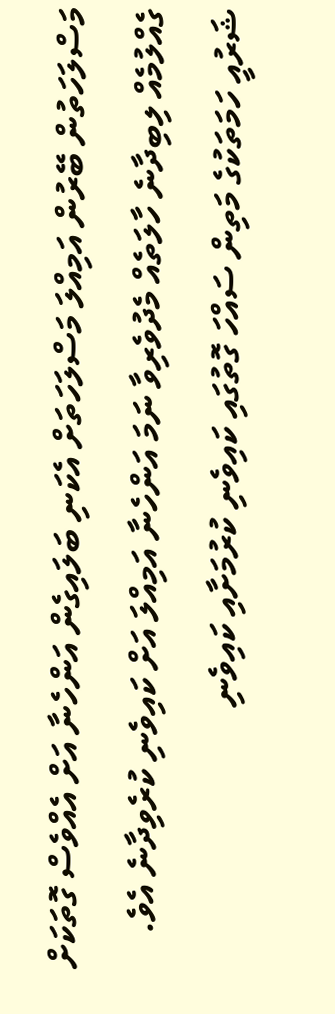މަސްލަހަތުން ބޭރުން އަމިއްލަ މަސްލަހަތަށް އެކަނި ބަލައިގެން އަންހެނާ އަށް އެއްވެސް ގޮތަކަށް ގެއްލުމެއް ލިބިދާނެ ހާލަތެއް މެދުވެރިވާ ނަމަ އަންހެނާ އަމިއްލަ އަށް ކައިވެނި ކުރެވިދާނެ އެވެ.
ޝަރުއީ ހަމަތަކުގެ މަތިން ސައްހަ ގޮތުގައި ކައިވެނި ކުރުމަށާއި ކައިވެނި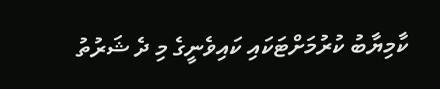ކާމިޔާބު ކުރުމަށްޓަކައި ކައިވެނީގެ މި ދެ ޝަރުތު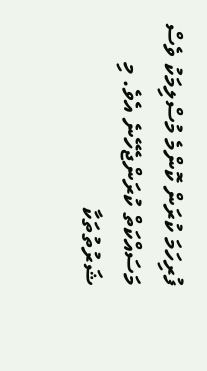ފުރިހަމަ ކުރަން ކޮންމެ މުސްލިމަކު ވެސް މަސައްކަތް ކުރަންޖެހޭނެ އެވެ. މި ޝަރުތުތަކާ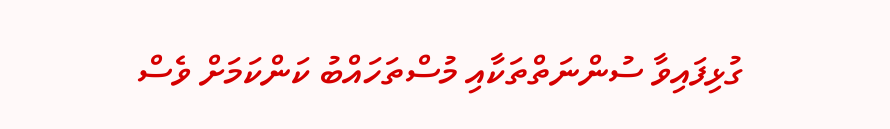ގުޅިފައިވާ ސުންނަތްތަކާއި މުސްތަހައްބު ކަންކަމަށް ވެސް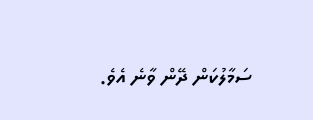ސަމާލުކަން ދޭން ވާނެ އެވެ.